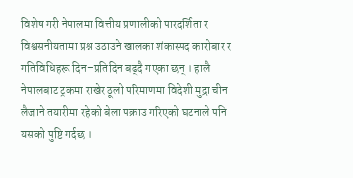विशेष गरी नेपालमा वित्तीय प्रणालीको पारदर्शिता र विश्वसनीयतामा प्रश्न उठाउने खालका शंकास्पद कारोबार र गतिविधिहरू दिन–प्रतिदिन बढ्दै गएका छन् । हालै नेपालबाट ट्रकमा राखेर ठूलो परिमाणमा विदेशी मुद्रा चीन लैजाने तयारीमा रहेको बेला पक्राउ गरिएको घटनाले पनि यसको पुष्टि गर्दछ ।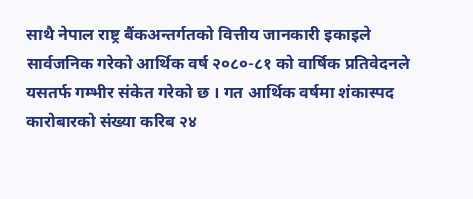साथै नेपाल राष्ट्र बैंकअन्तर्गतको वित्तीय जानकारी इकाइले सार्वजनिक गरेको आर्थिक वर्ष २०८०-८१ को वार्षिक प्रतिवेदनले यसतर्फ गम्भीर संकेत गरेको छ । गत आर्थिक वर्षमा शंकास्पद कारोबारको संख्या करिब २४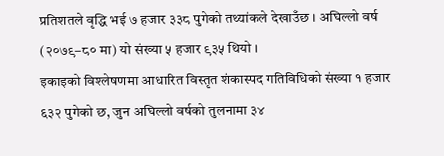प्रतिशतले वृद्धि भई ७ हजार ३३८ पुगेको तथ्यांकले देखाउँछ । अघिल्लो वर्ष (२०७९–८० मा) यो संख्या ५ हजार ९३५ थियो ।
इकाइको विश्लेषणमा आधारित विस्तृत शंकास्पद गतिविधिको संख्या १ हजार ६३२ पुगेको छ, जुन अघिल्लो वर्षको तुलनामा ३४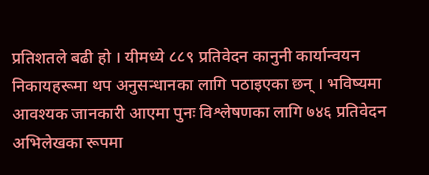प्रतिशतले बढी हो । यीमध्ये ८८९ प्रतिवेदन कानुनी कार्यान्वयन निकायहरूमा थप अनुसन्धानका लागि पठाइएका छन् । भविष्यमा आवश्यक जानकारी आएमा पुनः विश्लेषणका लागि ७४६ प्रतिवेदन अभिलेखका रूपमा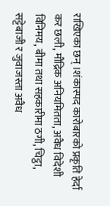राखिएका छन् ।शंकास्पद कारोबारको प्रकृति हेर्दा कर छली, मौद्रिक अनियमितता, अवैध विदेशी विनिमय, बीमा तथा सहकारीमा ठगी, चिट्ठा, सट्टेबाजी र जुवाजस्ता अवैध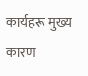कार्यहरू मुख्य कारण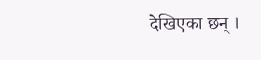देखिएका छन् ।